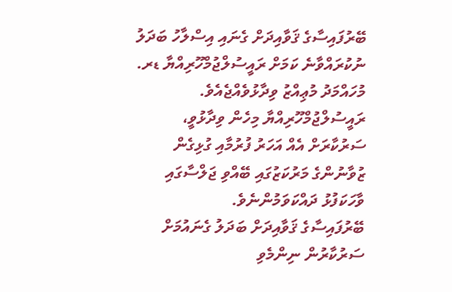ބޭރުފައިސާގެ ޤަވާއިދަށް ގެނައި އިސްލާހު ބަދަލު ނުކުރައްވާނެ ކަމަށް ރައީސުލްޖުމްހޫރިއްޔާ ޑރ. މުހައްމަދު މުޢިއްޒު ވިދާޅުވެއްޖެއެވެ. ރައީސުލްޖުމްހޫރިއްޔާ މިހެން ވިދާޅުވީ، ސަރުކާރަށް އެއް އަހަރު ފުރުމާއި ގުޅިގެން ޒުވާނުންގެ މަރުކަޒުގައި ބޭއްވި ޖަލްސާގައި ވާހަކަފުޅު ދައްކަވަމުންނެވެ.
ބޭރުފައިސާގެ ޤަވާއިދަށް ބަދަލު ގެނައުމަށް ސަރުކާރުން ނިންމެވި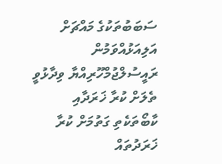ސަބަބުތަކުގެ މައްޗަށް އަލިއަޅުއްވަމުން ރައީސުލްޖުމްހޫރިއްޔާ ވިދާޅުވީ ތެލަށް ކުރާ ޚަރަދާއި ކާބޯތަކެތި ގަތުމަށް ކުރާ ޚަރަދުތައް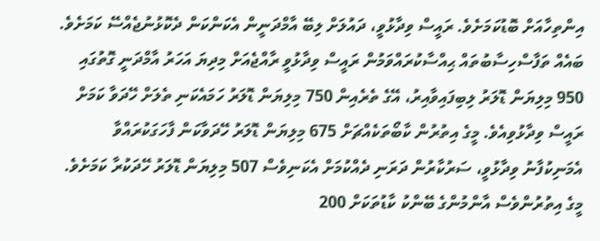އިންތިހާއަށް ބޮޑުކަމަށެވެ. ރައީސް ވިދާޅުވީ، ދައުލަށް ލިބޭ އާމްދަނީން އެކަންކަން ދެކޮޅުނުޖެއްސޭ ކަމަށެވެ.
ބައެއް ތަފާސްހިސާބުތައް ޙިއްސާކުރައްވަމުން ރައީސް ވިދާޅުވީ ރާއްޖެއަށް މިދިޔަ އަހަރު އާމްދަނީ ގޮތުގައި 950 މިލިޔަން ޑޮލަރު ލިބިފައިވާއިރު، އޭގެ ތެރެއިން 750 މިލިޔަން ޑޮލަރު ހަމައެކަނި ތެލަށް ހޭދަވާ ކަމަށް ރައީސް ވިދާޅުވިއެވެ. މީގެ އިތުރުން ކާބޯތަކެއްޗަށް 675 މިލިޔަން ޑޮލަރު ހޭދަވާކަން ފާހަގަކުރައްވާ އެމަނިކުފާނު ވިދާޅުވީ، ސަރުކާރުން ދަރަނި ދެއްކުމަށް އެކަނިވެސް 507 މިލިޔަން ޑޮލަރު ހޭދަކުރާ ކަމަށެވެ.
މީގެ އިތުރުންވެސް އާންމުންގެ ބޭންކު ކާޑުތަކަށް 200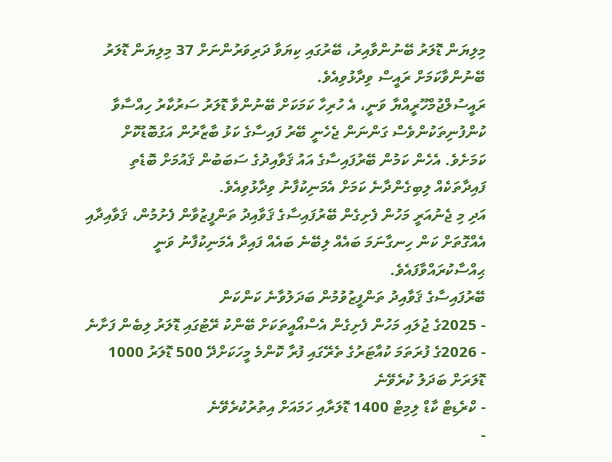މިލިޔަން ޑޮލަރު ބޭނުންވާއިރު، ބޭރުގައި ކިޔަވާ ދަރިވަރުންނަށް 37 މިލިޔަން ޑޮލަރު ބޭނުންވާކަމަށް ރައީސް ވިދާޅުވިއެވެ.
ރައީސުލްޖުމްހޫރީއްޔާ ވަނީ، އެ ހުރިހާ ކަމަކަށް ބޭނުންވާ ޑޮލަރު ސަރުކާރު ހިއްސާވާ ކުންފުނިތަކުންވެސް ގަންނަން ޖެހެނީ ބޭރު ފައިސާގެ ކަޅު ބާޒާރުން އަގުބޮޑުކޮށް ކަމަށެވެ. އެހެން ކަމުން ބޭރުފައިސާގެ އައު ޤަވާއިދުގެ ސަބަބުން ޤައުމަށް ބޮޑެތި ފައިދާތަކެއް ލިބިގެންދާނެ ކަމަށް އެމަނިކުފާނު ވިދާޅުވިއެވެ.
އަދި މި ޖެނުއަރީ މަހުން ފެށިގެން ބޭރުފައިސާގެ ޤަވާއިދު ތަންފީޒުވާން ފެށުމުން، ޤަވާއިދާއި އެއްގޮތަށް ކަން ހިނގާނަމަ ބައެއް ލިބޭނެ ބައެއް ފައިދާ އެމަނިކުފާނު ވަނީ ޙިއްސާކުރައްވާފައެވެ.
ބޭރުފައިސާގެ ޤަވާއިދު ތަންފީޒުވުމުން ބަދަލުވާނެ ކަންކަން
- 2025ގެ ޖުލައި މަހުން ފެށިގެން އެސްއޯއީތަކަށް ބޭންކު ރޭޓުގައި ޑޮލަރު ލިބެން ފަށާނެ
- 2026ގެ ފުރަތަމަ ކުއާޓަރުގެ ތެރޭގައި ފުރާ ކޮންމެ މީހަކަށްދޭ 500 ޑޮލަރު 1000 ޑޮލަރަށް ބަދަލު ކުރެވޭނެ
- ކްރެޑިޓް ކާޑް ލިމިޓް 1400 ޑޮލަރާއި ހަމައަށް އިތުރުކުރެވޭނެ
-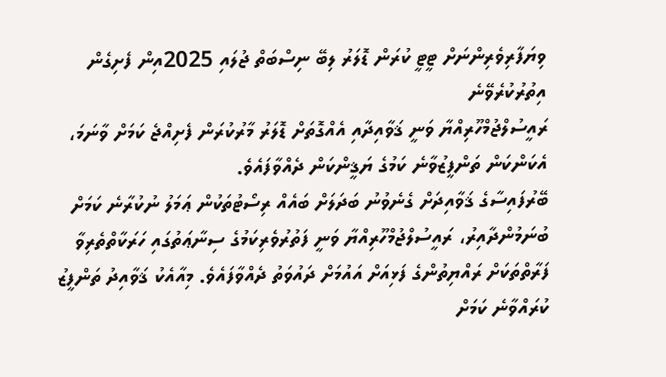ވިޔަފާރިވެރިންނަށް ޓީޓީ ކުރަން ޑޮލަރު ލިބޭ ނިސްބަތް ޖުލައި 2025އިން ފެށިގެން އިތުރުކުރެވޭނެ
ރައީސުލްޖުމްހޫރިއްޔާ ވަނީ ޤަވާއިދާއި އެއްގޮތަށް ޑޮލަރު މާރުކުރަން ފެށިއްޖެ ކަމަށް ވާނަމަ، އެކަންކަން ތަންފީޒުވާނެ ކަމުގެ ޔަޤީންކަން ދެއްވާފައެވެ.
ބޭރުފައިސާގެ ޤަވާއިދަށް ގެނެވުނު ބަދަލަށް ބައެއް ރިސޯޓުތަކުން ޢަމަލު ނުކުރާނެ ކަމަށް ބުނަމުންދާއިރު، ރައީސުލްޖުމްހޫރިއްޔާ ވަނީ ފަތުރުވެރިކަމުގެ ސިނާޢަތުގައި ހަރަކާތްތެރިވާ ފަރާތްތަކަށް ރައްޔިތުންގެ ފަޅިއަށް އައުމަށް ދައުވަތު ދެއްވާފައެވެ. މިއާއެކު ޤަވާއިދު ތަންފީޒު ކުރައްވާނެ ކަމަށް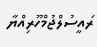ރައީސުލްޖުމްހޫރިއްޔާ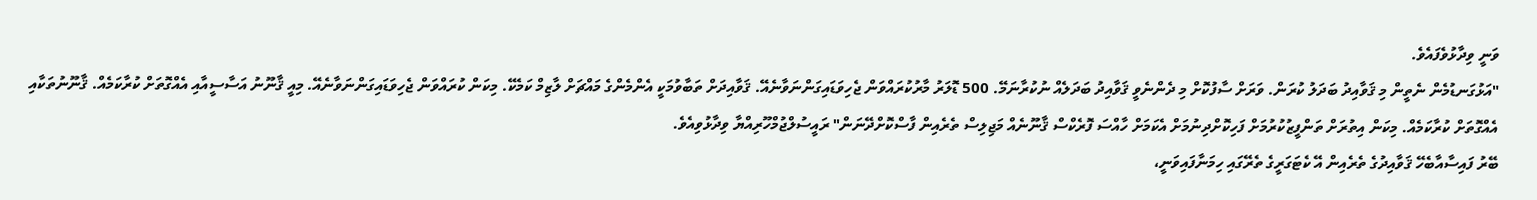ވަނީ ވިދާޅުވެފައެވެ.
"އަޅުގަނޑުމެން ނެތީން މި ޤަވާއިދު ބަދަލު ކުރަން. ވަރަށް ސާފުކޮށް މި ދެންނެވީ ޤަވާއިދު ބަދަލެއް ނުކުރާނަމޭ. 500 ޑޮލަރު މާރުކުރައްވަން ޖެހިވަޑައިގަންނަވާނެއޭ. ޤަވާއިދަށް ތަބާވުމަކީ އެންމެންގެ މައްޗަށް ލާޒިމް ކަމެކޭ. މިކަން ކުރައްވަން ޖެހިވަޑައިގަންނަވާނެއޭ. މިއީ ޤާނޫނު އަސާސީއާއި އެއްގޮތަށް ކުރާކަމެއް. ޤާނޫނުތަކާއި އެއްގޮތަށް ކުރާކަމެއް. މިކަން އިތުރަށް ތަންފީޒުކުރުމަށް ފަހިކޮށްދިނުމަށް އެކަމަށް ހާއްސަ ފޮރެކްސް ޤާނޫނެއް މަޖިލިސް ތެރެއިން ފާސްކޮށްދޭނަން" ރައީސުލްޖުމްހޫރިއްޔާ ވިދާޅުވިއެވެ.
ބޭރު ފައިސާއާބެހޭ ޤަވާއިދުގެ ތެރެއިން އޭ ކެޓަގަރީގެ ތެރޭގައި ހިމަނާފައިވަނީ،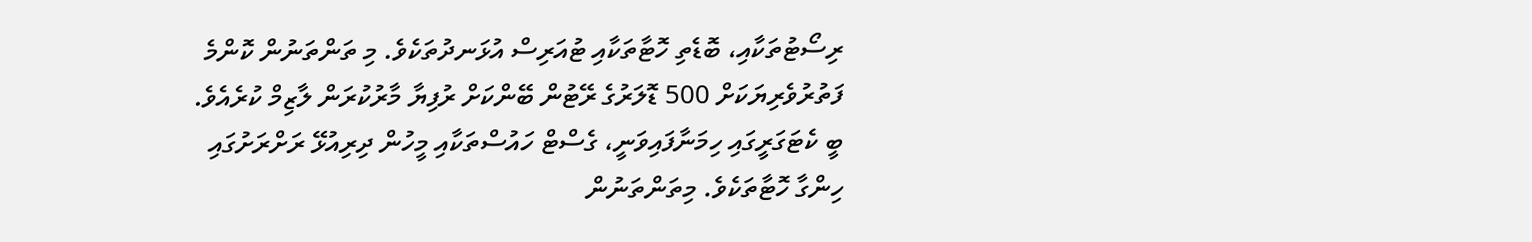ރިސޯޓުތަކާއި، ބޮޑެތި ހޮޓާތަކާއި ޓުއަރިސް އުޅަނދުތަކެވެ. މި ތަންތަނުން ކޮންމެ ފަތުރުވެރިޔަކަށް 500 ޑޮލަރުގެ ރޭޓުން ބޭންކަށް ރުފިޔާ މާރުކުރަން ލާޒިމް ކުރެއެވެ. ބީ ކެޓަގަރީގައި ހިމަނާފައިވަނީ، ގެސްޓް ހައުސްތަކާއި މީހުން ދިރިއުޅޭ ރަށްރަށުގައި ހިންގާ ހޮޓާތަކެވެ. މިތަންތަނުން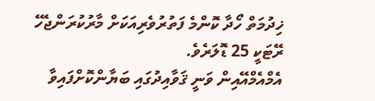ޚިދުމަތް ހޯދާ ކޮންމެ ފަތުރުވެރިއަކަށް މާރުކުރަންޖެހޭ ރޭޓަކީ 25 ޑޮލަރެވެ.
އެމްއެމްއޭއިން ވަނީ ޤަވާއިދުގައި ބަޔާންކޮށްފައިވާ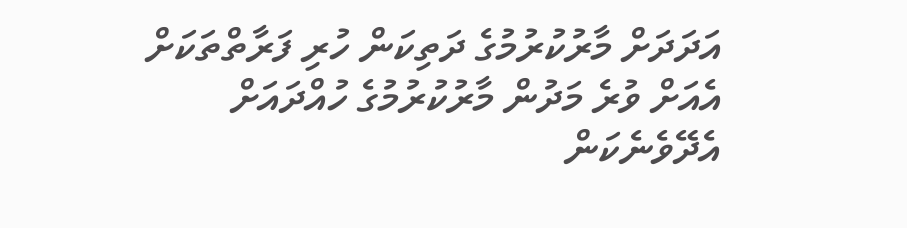އަދަދަށް މާރުކުރުމުގެ ދަތިކަން ހުރި ފަރާތްތަކަށް އެއަށް ވުރެ މަދުން މާރުކުރުމުގެ ހުއްދައަށް އެދޭވެނެކަން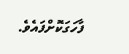ފާހަގަކޮށްފައެވެ.